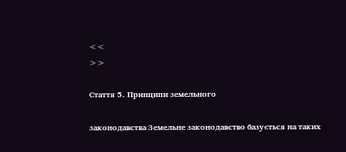<<
>>

Стаття 5. Принципи земельного

законодавства Земельне законодавство базується на таких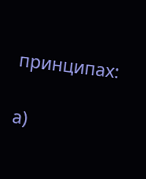принципах:

а)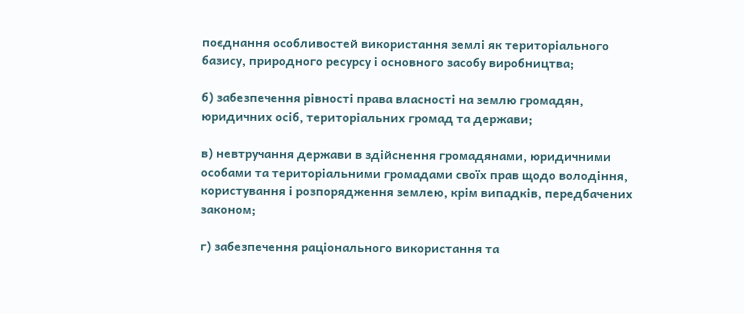поєднання особливостей використання землі як територіального базису, природного ресурсу і основного засобу виробництва;

б) забезпечення рівності права власності на землю громадян, юридичних осіб, територіальних громад та держави;

в) невтручання держави в здійснення громадянами, юридичними особами та територіальними громадами своїх прав щодо володіння, користування і розпорядження землею, крім випадків, передбачених законом;

г) забезпечення раціонального використання та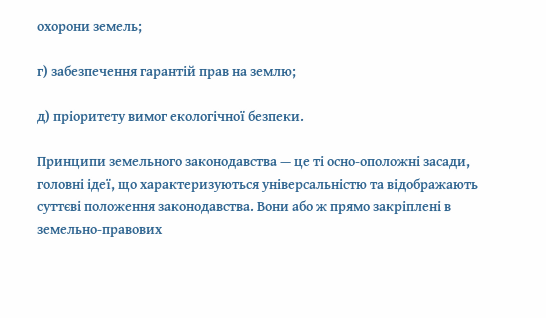охорони земель;

г) забезпечення гарантій прав на землю;

д) пріоритету вимог екологічної безпеки.

Принципи земельного законодавства — це ті осно-оположні засади, головні ідеї, що характеризуються універсальністю та відображають суттєві положення законодавства. Вони або ж прямо закріплені в земельно-правових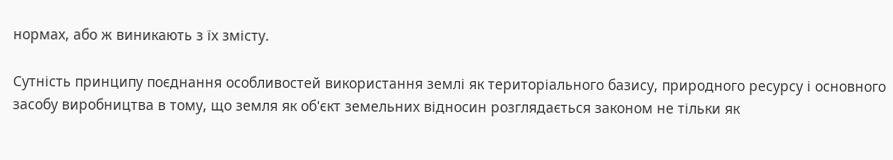нормах, або ж виникають з їх змісту.

Сутність принципу поєднання особливостей використання землі як територіального базису, природного ресурсу і основного засобу виробництва в тому, що земля як об'єкт земельних відносин розглядається законом не тільки як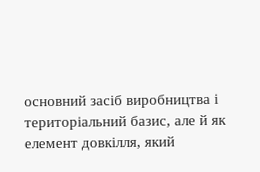основний засіб виробництва і територіальний базис, але й як елемент довкілля, який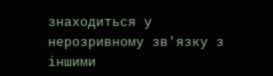знаходиться у нерозривному зв'язку з іншими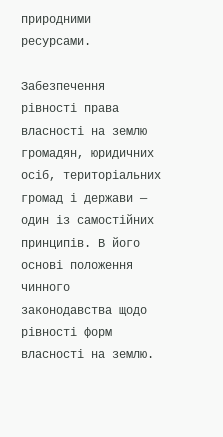природними ресурсами.

Забезпечення рівності права власності на землю громадян, юридичних осіб, територіальних громад і держави — один із самостійних принципів. В його основі положення чинного законодавства щодо рівності форм власності на землю.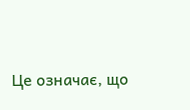Це означає, що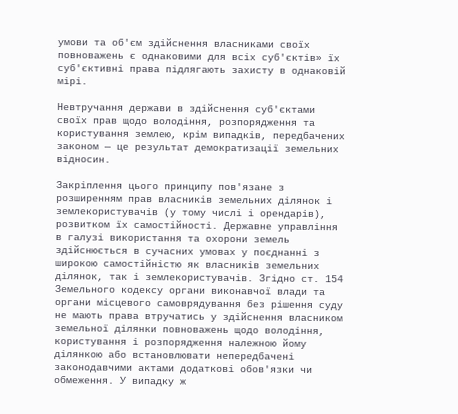умови та об'єм здійснення власниками своїх повноважень є однаковими для всіх суб'єктів» їх суб'єктивні права підлягають захисту в однаковій мірі.

Невтручання держави в здійснення суб'єктами своїх прав щодо володіння, розпорядження та користування землею, крім випадків, передбачених законом — це результат демократизації земельних відносин.

Закріплення цього принципу пов'язане з розширенням прав власників земельних ділянок і землекористувачів (у тому числі і орендарів), розвитком їх самостійності. Державне управління в галузі використання та охорони земель здійснюється в сучасних умовах у поєднанні з широкою самостійністю як власників земельних ділянок, так і землекористувачів. Згідно ст. 154 Земельного кодексу органи виконавчої влади та органи місцевого самоврядування без рішення суду не мають права втручатись у здійснення власником земельної ділянки повноважень щодо володіння, користування і розпорядження належною йому ділянкою або встановлювати непередбачені законодавчими актами додаткові обов'язки чи обмеження. У випадку ж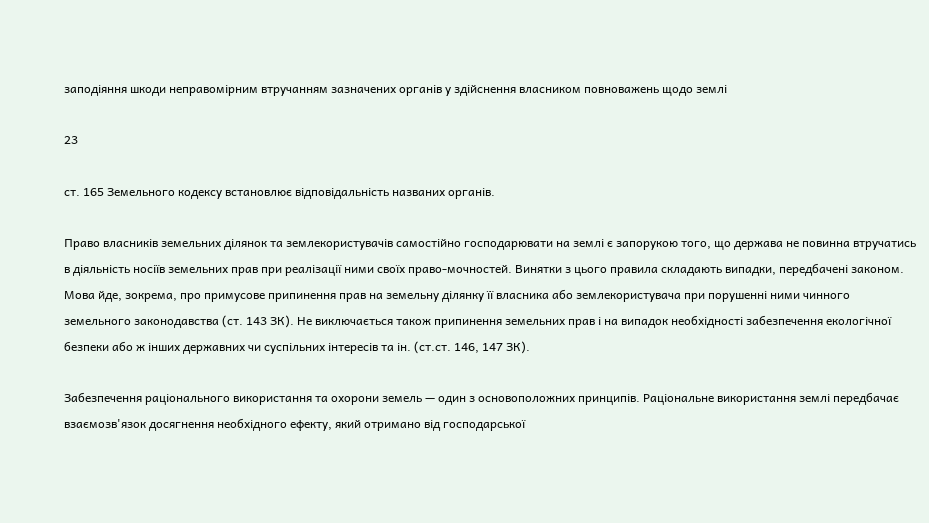заподіяння шкоди неправомірним втручанням зазначених органів у здійснення власником повноважень щодо землі

23

ст. 165 Земельного кодексу встановлює відповідальність названих органів.

Право власників земельних ділянок та землекористувачів самостійно господарювати на землі є запорукою того, що держава не повинна втручатись в діяльність носіїв земельних прав при реалізації ними своїх право-мочностей. Винятки з цього правила складають випадки, передбачені законом. Мова йде, зокрема, про примусове припинення прав на земельну ділянку її власника або землекористувача при порушенні ними чинного земельного законодавства (ст. 143 ЗК). Не виключається також припинення земельних прав і на випадок необхідності забезпечення екологічної безпеки або ж інших державних чи суспільних інтересів та ін. (ст.ст. 146, 147 ЗК).

Забезпечення раціонального використання та охорони земель — один з основоположних принципів. Раціональне використання землі передбачає взаємозв'язок досягнення необхідного ефекту, який отримано від господарської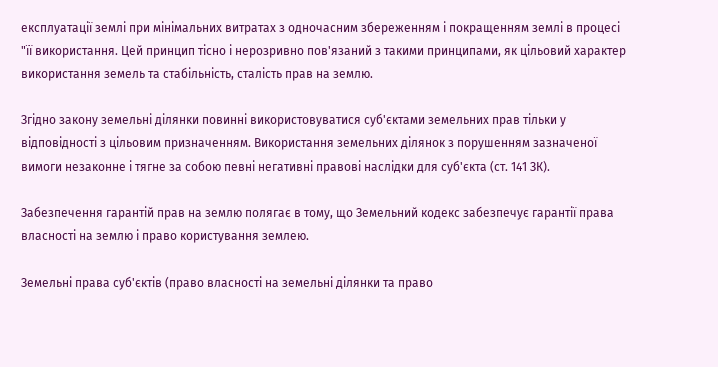експлуатації землі при мінімальних витратах з одночасним збереженням і покращенням землі в процесі "її використання. Цей принцип тісно і нерозривно пов'язаний з такими принципами, як цільовий характер використання земель та стабільність, сталість прав на землю.

Згідно закону земельні ділянки повинні використовуватися суб'єктами земельних прав тільки у відповідності з цільовим призначенням. Використання земельних ділянок з порушенням зазначеної вимоги незаконне і тягне за собою певні негативні правові наслідки для суб'єкта (ст. 141 ЗК).

Забезпечення гарантій прав на землю полягає в тому, що Земельний кодекс забезпечує гарантії права власності на землю і право користування землею.

Земельні права суб'єктів (право власності на земельні ділянки та право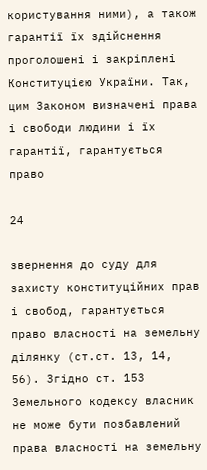користування ними), а також гарантії їх здійснення проголошені і закріплені Конституцією України. Так, цим Законом визначені права і свободи людини і їх гарантії, гарантується право

24

звернення до суду для захисту конституційних прав і свобод, гарантується право власності на земельну ділянку (ст.ст. 13, 14, 56). Згідно ст. 153 Земельного кодексу власник не може бути позбавлений права власності на земельну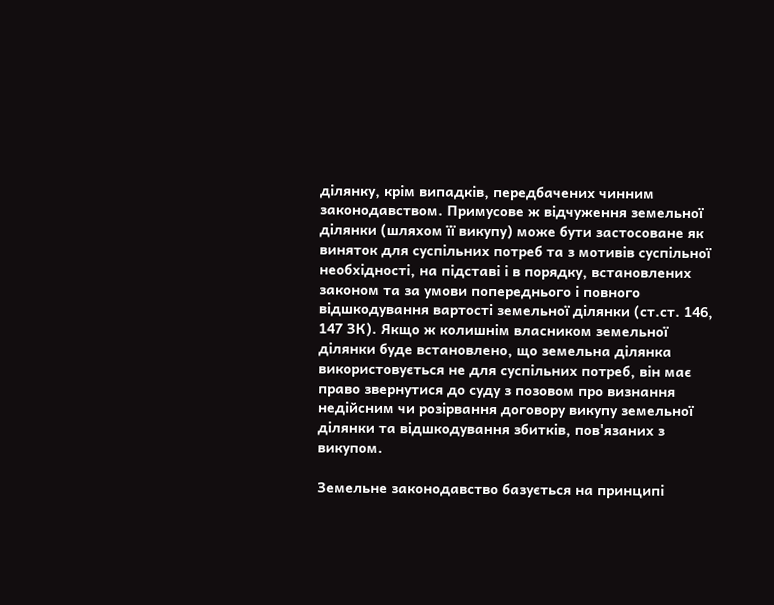ділянку, крім випадків, передбачених чинним законодавством. Примусове ж відчуження земельної ділянки (шляхом її викупу) може бути застосоване як виняток для суспільних потреб та з мотивів суспільної необхідності, на підставі і в порядку, встановлених законом та за умови попереднього і повного відшкодування вартості земельної ділянки (ст.ст. 146, 147 ЗК). Якщо ж колишнім власником земельної ділянки буде встановлено, що земельна ділянка використовується не для суспільних потреб, він має право звернутися до суду з позовом про визнання недійсним чи розірвання договору викупу земельної ділянки та відшкодування збитків, пов'язаних з викупом.

Земельне законодавство базується на принципі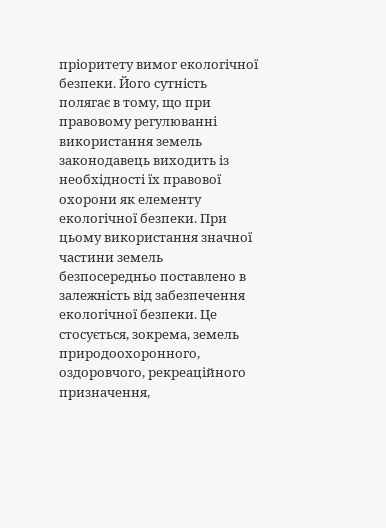пріоритету вимог екологічної безпеки. Його сутність полягає в тому, що при правовому регулюванні використання земель законодавець виходить із необхідності їх правової охорони як елементу екологічної безпеки. При цьому використання значної частини земель безпосередньо поставлено в залежність від забезпечення екологічної безпеки. Це стосується, зокрема, земель природоохоронного, оздоровчого, рекреаційного призначення,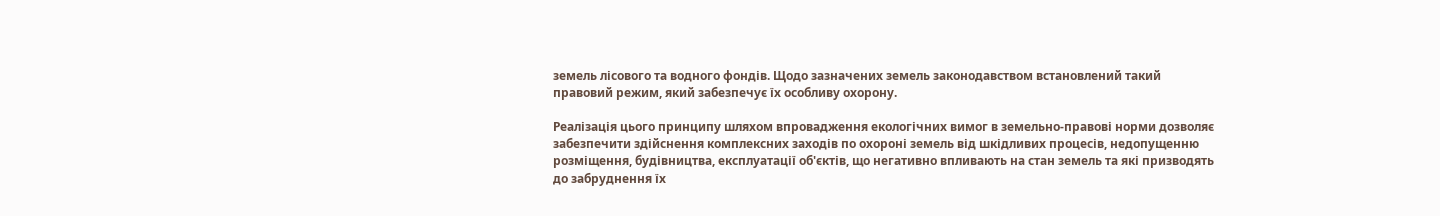земель лісового та водного фондів. Щодо зазначених земель законодавством встановлений такий правовий режим, який забезпечує їх особливу охорону.

Реалізація цього принципу шляхом впровадження екологічних вимог в земельно-правові норми дозволяє забезпечити здійснення комплексних заходів по охороні земель від шкідливих процесів, недопущенню розміщення, будівництва, експлуатації об'єктів, що негативно впливають на стан земель та які призводять до забруднення їх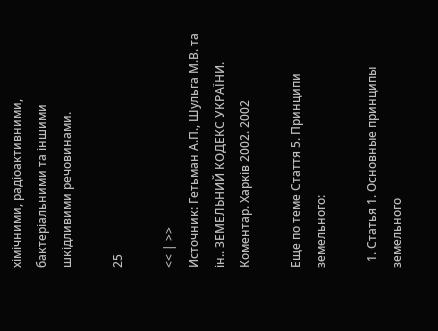хімічними, радіоактивними, бактеріальними та іншими шкідливими речовинами.

25

<< | >>
Источник: Гетьман А.П., Шульга М.В. та ін.. ЗЕМЕЛЬНИЙ КОДЕКС УКРАЇНИ. Коментар. Харків 2002. 2002

Еще по теме Стаття 5. Принципи земельного:

  1. Статья 1. Основные принципы земельного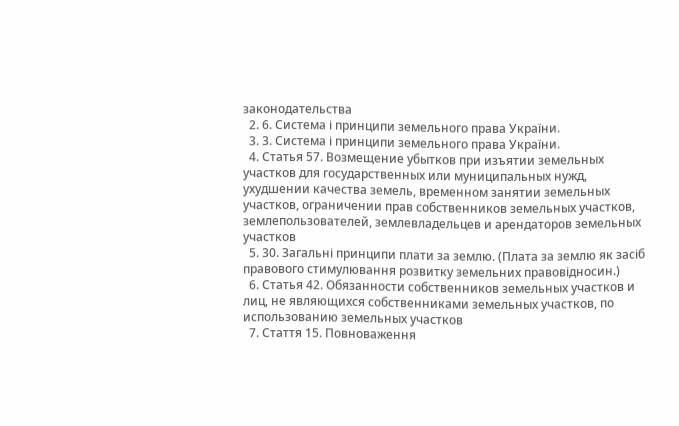законодательства
  2. 6. Система і принципи земельного права України.
  3. 3. Система і принципи земельного права України.
  4. Статья 57. Возмещение убытков при изъятии земельных участков для государственных или муниципальных нужд, ухудшении качества земель, временном занятии земельных участков, ограничении прав собственников земельных участков, землепользователей, землевладельцев и арендаторов земельных участков
  5. 30. Загальні принципи плати за землю. (Плата за землю як засіб правового стимулювання розвитку земельних правовідносин.)
  6. Статья 42. Обязанности собственников земельных участков и лиц, не являющихся собственниками земельных участков, по использованию земельных участков
  7. Стаття 15. Повноваження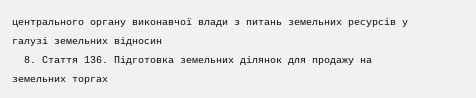центрального органу виконавчої влади з питань земельних ресурсів у галузі земельних відносин
  8. Стаття 136. Підготовка земельних ділянок для продажу на земельних торгах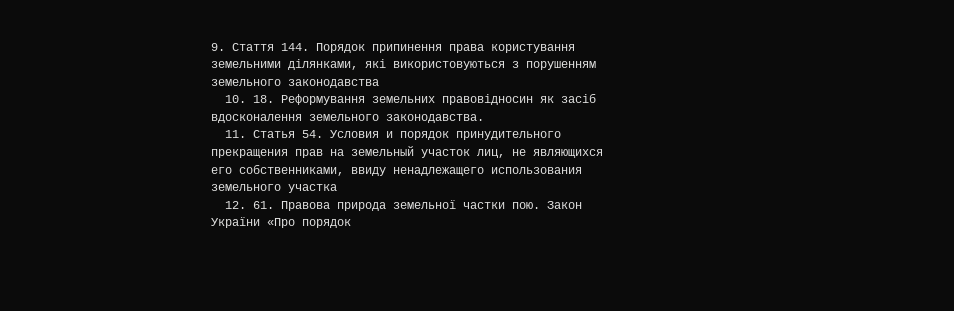9. Стаття 144. Порядок припинення права користування земельними ділянками, які використовуються з порушенням земельного законодавства
  10. 18. Реформування земельних правовідносин як засіб вдосконалення земельного законодавства.
  11. Статья 54. Условия и порядок принудительного прекращения прав на земельный участок лиц, не являющихся его собственниками, ввиду ненадлежащего использования земельного участка
  12. 61. Правова природа земельної частки пою. Закон України «Про порядок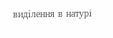виділення в натурі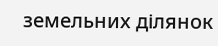земельних ділянок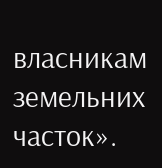власникам земельних часток».